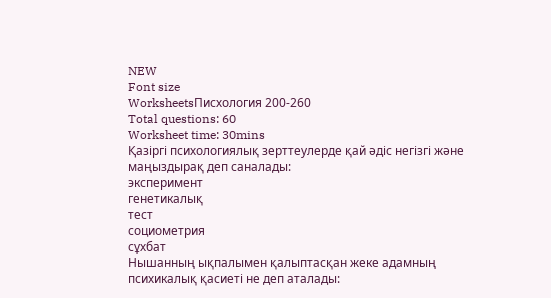NEW
Font size
WorksheetsПисхология 200-260
Total questions: 60
Worksheet time: 30mins
Қазіргі психологиялық зерттеулерде қай әдіс негізгі және маңыздырақ деп саналады:
эксперимент
генетикалық
тест
социометрия
сұхбат
Нышанның ықпалымен қалыптасқан жеке адамның психикалық қасиеті не деп аталады: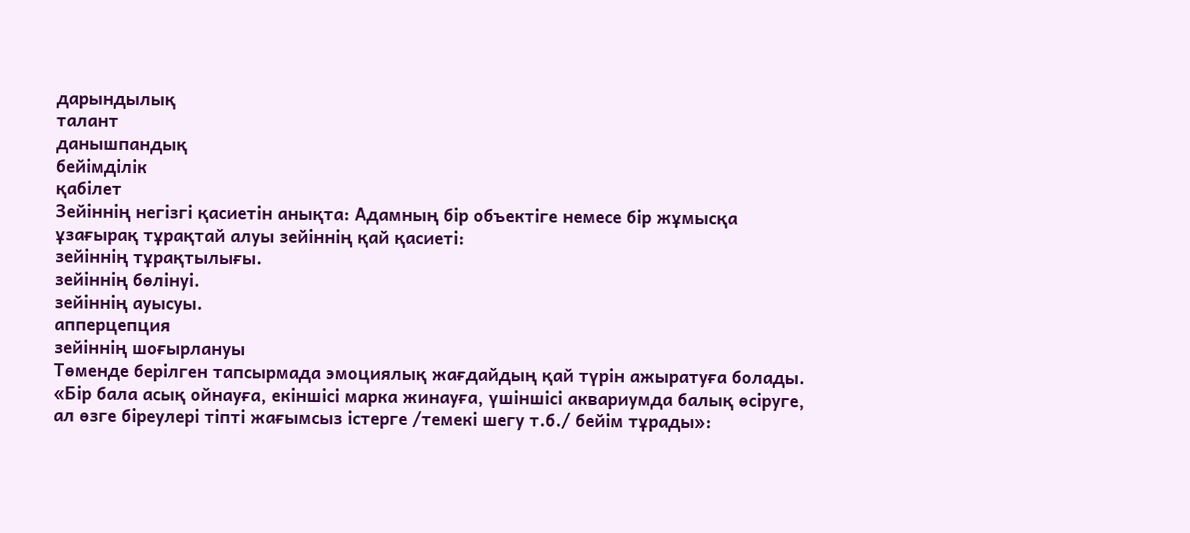дарындылық
талант
данышпандық
бейімділік
қабілет
Зейіннің негізгі қасиетін анықта: Адамның бір объектіге немесе бір жұмысқа ұзағырақ тұрақтай алуы зейіннің қай қасиеті:
зейіннің тұрақтылығы.
зейіннің бөлінуі.
зейіннің ауысуы.
апперцепция
зейіннің шоғырлануы
Төменде берілген тапсырмада эмоциялық жағдайдың қай түрін ажыратуға болады. «Бір бала асық ойнауға, екіншісі марка жинауға, үшіншісі аквариумда балық өсіруге, ал өзге біреулері тіпті жағымсыз істерге /темекі шегу т.б./ бейім тұрады»: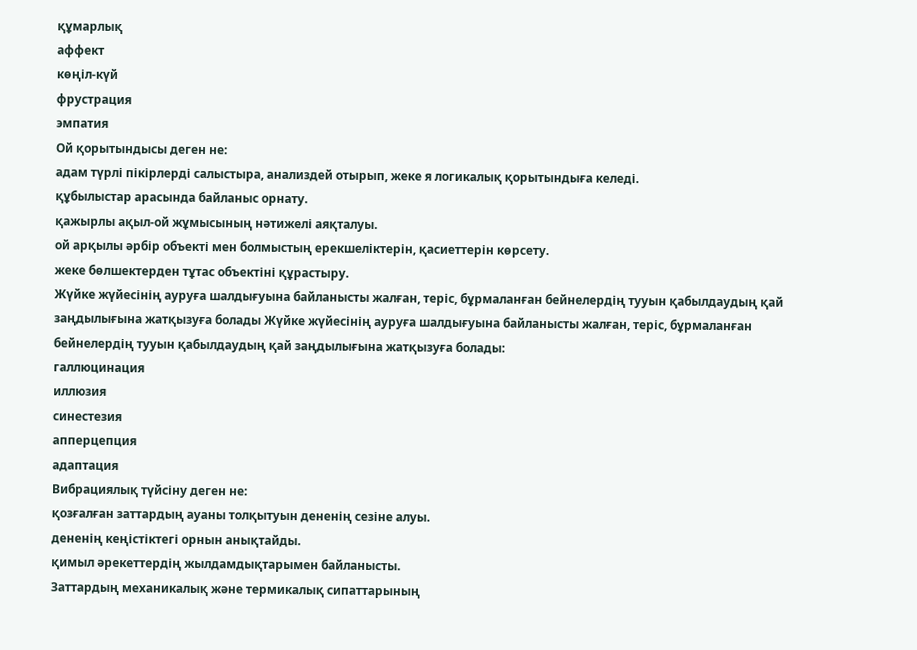құмарлық
аффект
көңіл-күй
фрустрация
эмпатия
Ой қорытындысы деген не:
адам түрлі пікірлерді салыстыра, анализдей отырып, жеке я логикалық қорытындыға келеді.
құбылыстар арасында байланыс орнату.
қажырлы ақыл-ой жұмысының нәтижелі аяқталуы.
ой арқылы әрбір объекті мен болмыстың ерекшеліктерін, қасиеттерін көрсету.
жеке бөлшектерден тұтас объектіні құрастыру.
Жүйке жүйесінің ауруға шалдығуына байланысты жалған, теріс, бұрмаланған бейнелердің тууын қабылдаудың қай заңдылығына жатқызуға болады Жүйке жүйесінің ауруға шалдығуына байланысты жалған, теріс, бұрмаланған бейнелердің тууын қабылдаудың қай заңдылығына жатқызуға болады:
галлюцинация
иллюзия
синестезия
апперцепция
адаптация
Вибрациялық түйсіну деген не:
қозғалған заттардың ауаны толқытуын дененің сезіне алуы.
дененің кеңістіктегі орнын анықтайды.
қимыл әрекеттердің жылдамдықтарымен байланысты.
Заттардың механикалық және термикалық сипаттарының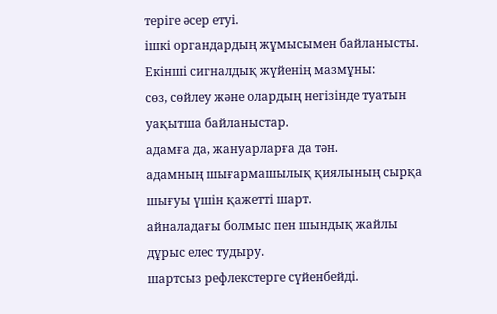теріге әсер етуі.
ішкі органдардың жұмысымен байланысты.
Екінші сигналдық жүйенің мазмұны:
сөз, сөйлеу және олардың негізінде туатын уақытша байланыстар.
адамға да, жануарларға да тән.
адамның шығармашылық қиялының сырқа шығуы үшін қажетті шарт.
айналадағы болмыс пен шындық жайлы дұрыс елес тудыру.
шартсыз рефлекстерге сүйенбейді.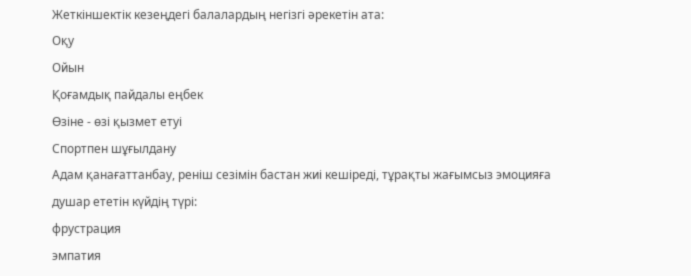Жеткіншектік кезеңдегі балалардың негізгі әрекетін ата:
Оқу
Ойын
Қоғамдық пайдалы еңбек
Өзіне - өзі қызмет етуі
Спортпен шұғылдану
Адам қанағаттанбау, реніш сезімін бастан жиі кешіреді, тұрақты жағымсыз эмоцияға душар ететін күйдің түрі:
фрустрация
эмпатия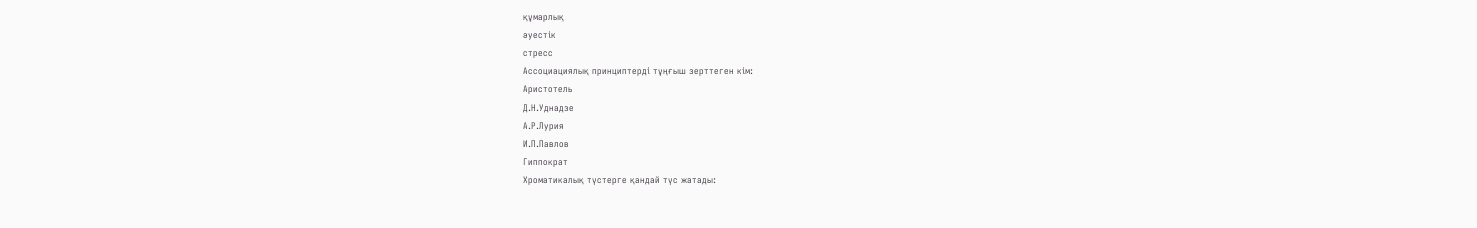құмарлық
әуестік
стресс
Ассоциациялық принциптерді тұңғыш зерттеген кім:
Аристотель
Д.Н.Уднадзе
А.Р.Лурия
И.П.Павлов
Гиппократ
Хроматикалық түстерге қандай түс жатады: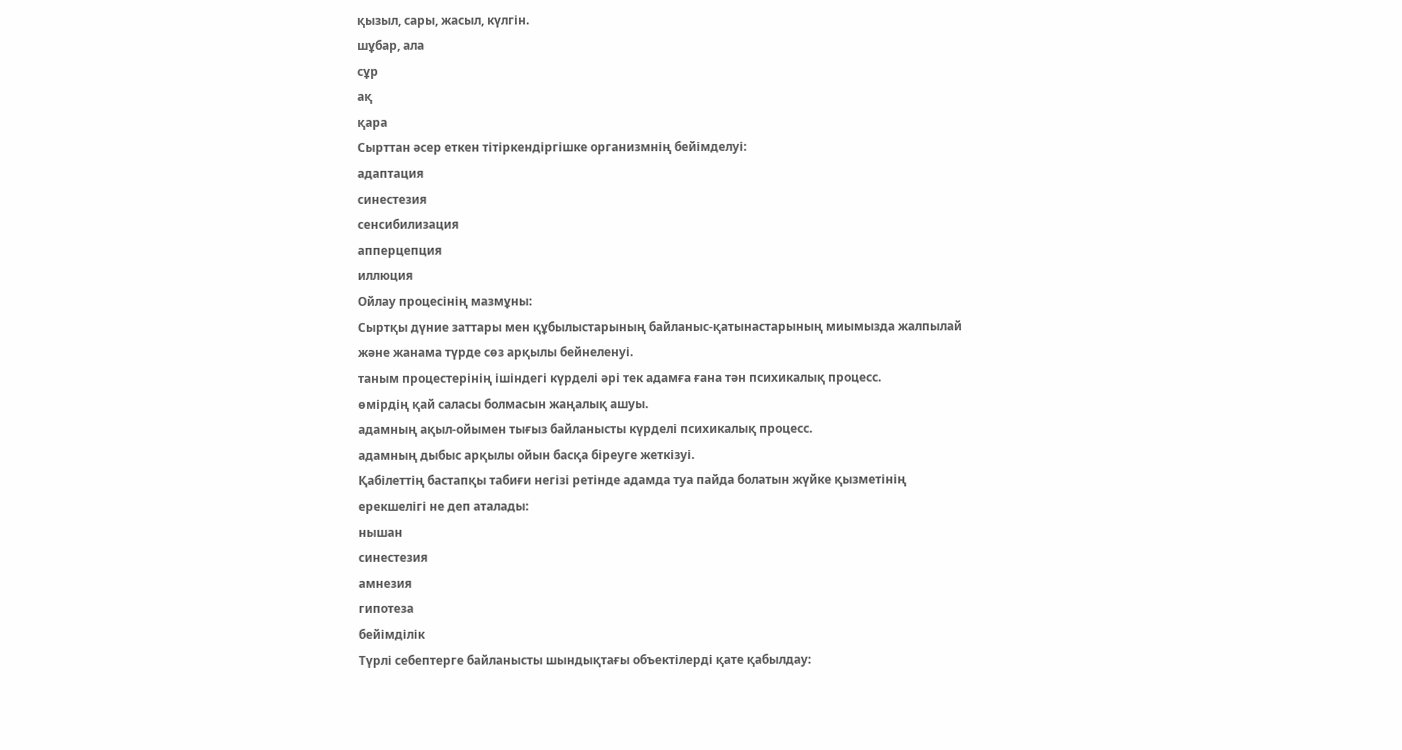қызыл, сары, жасыл, күлгін.
шұбар, ала
сұр
ақ
қара
Сырттан әсер еткен тітіркендіргішке организмнің бейімделуі:
адаптация
синестезия
сенсибилизация
апперцепция
иллюция
Ойлау процесінің мазмұны:
Сыртқы дүние заттары мен құбылыстарының байланыс-қатынастарының миымызда жалпылай және жанама түрде сөз арқылы бейнеленуі.
таным процестерінің ішіндегі күрделі әрі тек адамға ғана тән психикалық процесс.
өмірдің қай саласы болмасын жаңалық ашуы.
адамның ақыл-ойымен тығыз байланысты күрделі психикалық процесс.
адамның дыбыс арқылы ойын басқа біреуге жеткізуі.
Қабілеттің бастапқы табиғи негізі ретінде адамда туа пайда болатын жүйке қызметінің ерекшелігі не деп аталады:
нышан
синестезия
амнезия
гипотеза
бейімділік
Түрлі себептерге байланысты шындықтағы объектілерді қате қабылдау: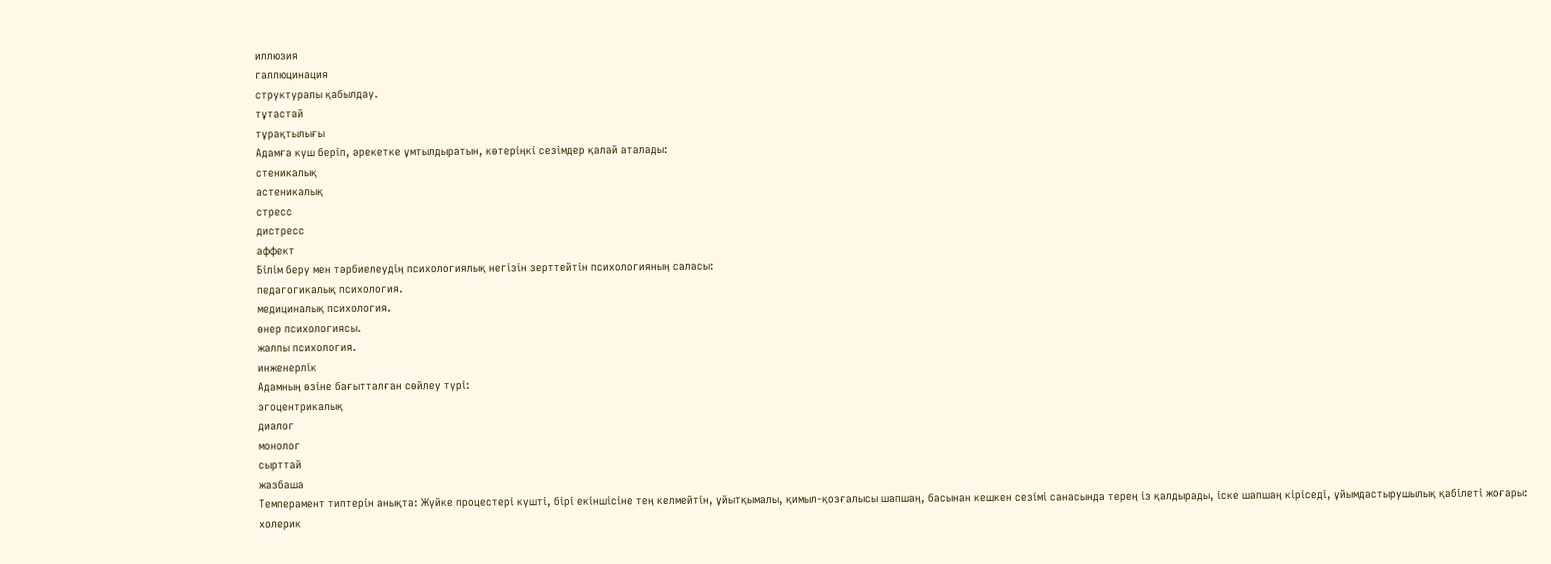иллюзия
галлюцинация
структуралы қабылдау.
тұтастай
тұрақтылығы
Адамға күш беріп, әрекетке ұмтылдыратын, көтеріңкі сезімдер қалай аталады:
стеникалық
астеникалық
стресс
дистресс
аффект
Білім беру мен тәрбиелеудің психологиялық негізін зерттейтін психологияның саласы:
педагогикалық психология.
медициналық психология.
өнер психологиясы.
жалпы психология.
инженерлік
Адамның өзіне бағытталған сөйлеу түрі:
эгоцентрикалық
диалог
монолог
сырттай
жазбаша
Темперамент типтерін анықта: Жүйке процестері күшті, бірі екіншісіне тең келмейтін, ұйытқымалы, қимыл-қозғалысы шапшаң, басынан кешкен сезімі санасында терең із қалдырады, іске шапшаң кіріседі, ұйымдастырушылық қабілеті жоғары:
холерик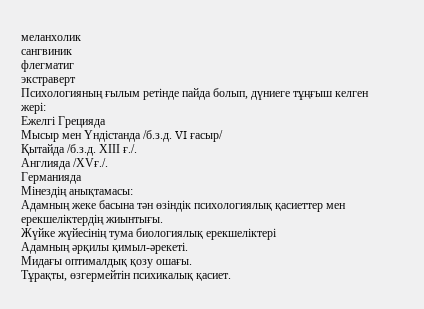меланхолик
сангвиник
флегматиг
экстраверт
Психологияның ғылым ретінде пайда болып, дүниеге тұңғыш келген жері:
Ежелгі Грецияда
Мысыр мен Үндістанда /б.з.д. VI ғасыр/
Қытайда /б.з.д. ХІІІ ғ./.
Англияда /ХVғ./.
Германияда
Мінездің анықтамасы:
Адамның жеке басына тән өзіндік психологиялық қасиеттер мен ерекшеліктердің жиынтығы.
Жүйке жүйесінің тума биологиялық ерекшеліктері
Адамның әрқилы қимыл-әрекеті.
Мидағы оптималдық қозу ошағы.
Тұрақты, өзгермейтін психикалық қасиет.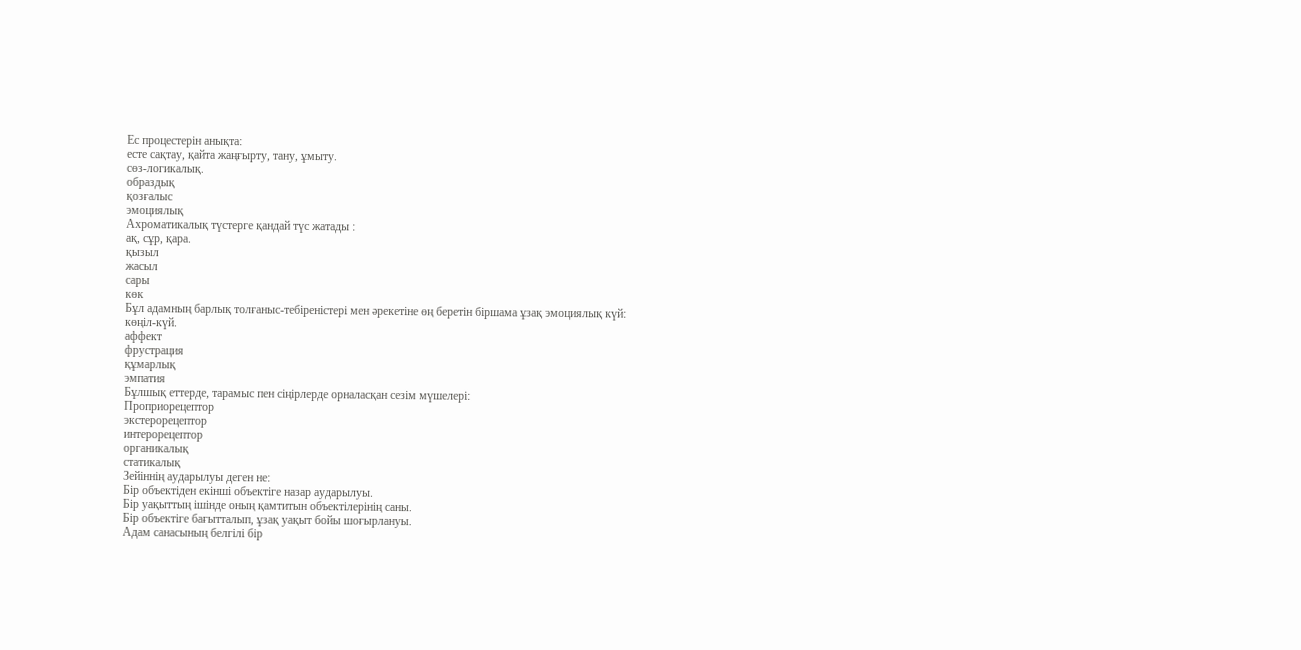Ес процестерін анықта:
есте сақтау, қайта жаңғырту, тану, ұмыту.
сөз-логикалық.
образдық
қозғалыс
эмоциялық
Ахроматикалық түстерге қандай түс жатады :
ақ, сұр, қара.
қызыл
жасыл
сары
көк
Бұл адамның барлық толғаныс-тебіреністері мен әрекетіне өң беретін біршама ұзақ эмоциялық күй:
көңіл-күй.
аффект
фрустрация
құмарлық
эмпатия
Бұлшық еттерде, тарамыс пен сіңірлерде орналасқан сезім мүшелері:
Проприорецептор
экстерорецептор
интерорецептор
органикалық
статикалық
Зейіннің аударылуы деген не:
Бір объектіден екінші объектіге назар аударылуы.
Бір уақыттың ішінде оның қамтитын объектілерінің саны.
Бір объектіге бағытталып, ұзақ уақыт бойы шоғырлануы.
Адам санасының белгілі бір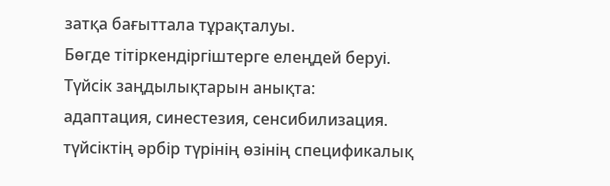затқа бағыттала тұрақталуы.
Бөгде тітіркендіргіштерге елеңдей беруі.
Түйсік заңдылықтарын анықта:
адаптация, синестезия, сенсибилизация.
түйсіктің әрбір түрінің өзінің спецификалық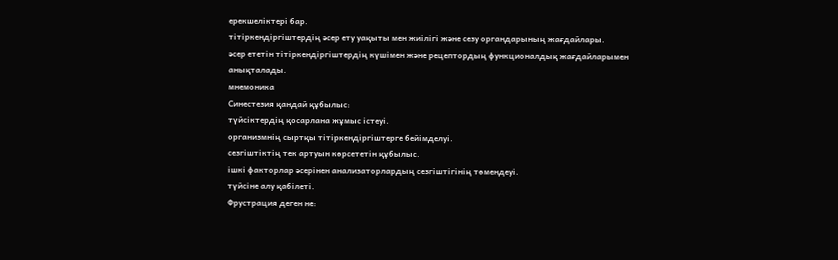ерекшеліктері бар.
тітіркендіргіштердің әсер ету уақыты мен жиілігі және сезу органдарының жағдайлары.
әсер ететін тітіркендіргіштердің күшімен және рецептордың функционалдық жағдайларымен анықталады.
мнемоника
Синестезия қандай құбылыс:
түйсіктердің қосарлана жұмыс істеуі.
организмнің сыртқы тітіркендіргіштерге бейімделуі.
сезгіштіктің тек артуын көрсететін құбылыс.
ішкі факторлар әсерінен анализаторлардың сезгіштігінің төмендеуі.
түйсіне алу қабілеті.
Фрустрация деген не: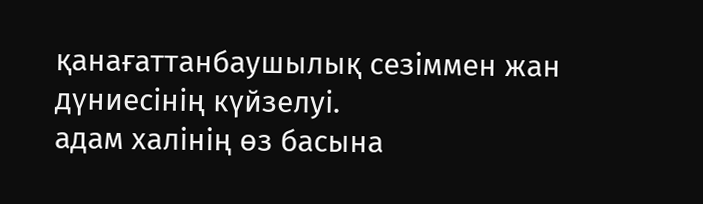қанағаттанбаушылық сезіммен жан дүниесінің күйзелуі.
адам халінің өз басына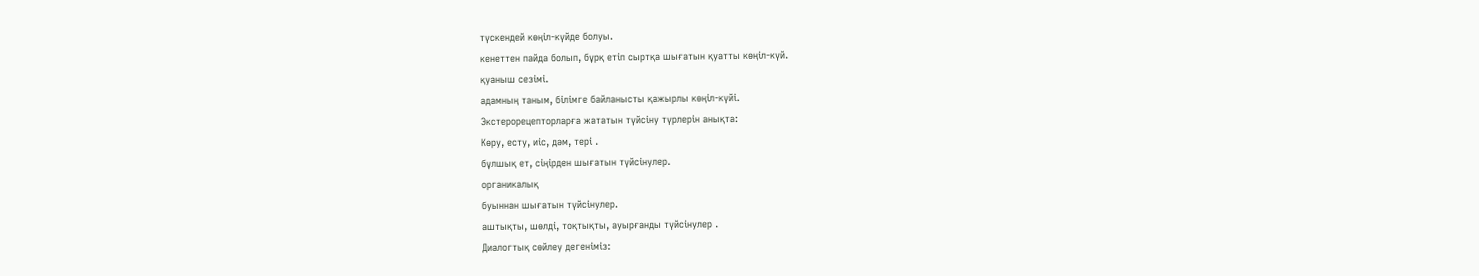түскендей көңіл-күйде болуы.
кенеттен пайда болып, бұрқ етіп сыртқа шығатын қуатты көңіл-күй.
қуаныш сезімі.
адамның таным, білімге байланысты қажырлы көңіл-күйі.
Экстерорецепторларға жататын түйсіну түрлерін анықта:
Көру, есту, иіс, дәм, тері .
бұлшық ет, сіңірден шығатын түйсінулер.
органикалық
буыннан шығатын түйсінулер.
аштықты, шөлді, тоқтықты, ауырғанды түйсінулер .
Диалогтық сөйлеу дегеніміз: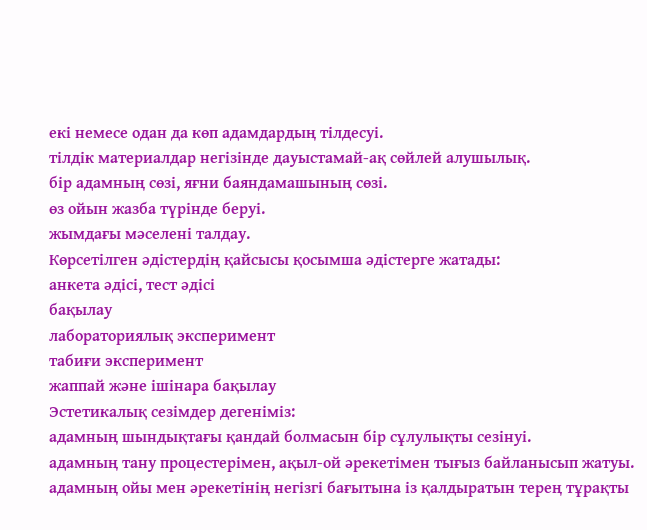екі немесе одан да көп адамдардың тілдесуі.
тілдік материалдар негізінде дауыстамай-ақ сөйлей алушылық.
бір адамның сөзі, яғни баяндамашының сөзі.
өз ойын жазба түрінде беруі.
жымдағы мәселені талдау.
Көрсетілген әдістердің қайсысы қосымша әдістерге жатады:
анкета әдісі, тест әдісі
бақылау
лабораториялық эксперимент
табиғи эксперимент
жаппай және ішінара бақылау
Эстетикалық сезімдер дегеніміз:
адамның шындықтағы қандай болмасын бір сұлулықты сезінуі.
адамның тану процестерімен, ақыл-ой әрекетімен тығыз байланысып жатуы.
адамның ойы мен әрекетінің негізгі бағытына із қалдыратын терең тұрақты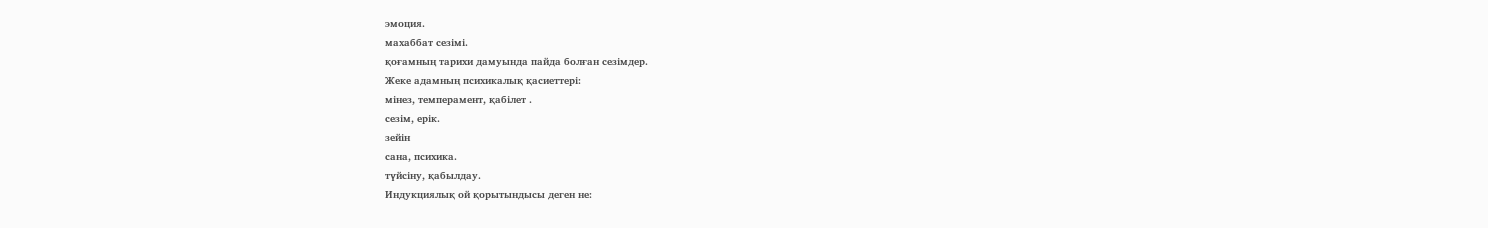эмоция.
махаббат сезімі.
қоғамның тарихи дамуында пайда болған сезімдер.
Жеке адамның психикалық қасиеттері:
мінез, темперамент, қабілет .
сезім, ерік.
зейін
сана, психика.
түйсіну, қабылдау.
Индукциялық ой қорытындысы деген не: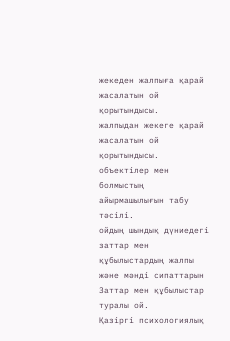жекеден жалпыға қарай жасалатын ой қорытындысы.
жалпыдан жекеге қарай жасалатын ой қорытындысы.
объектілер мен болмыстың айырмашылығын табу тәсілі.
ойдың шындық дүниедегі заттар мен құбылыстардың жалпы және мәнді сипаттарын
Заттар мен құбылыстар туралы ой.
Қазіргі психологиялық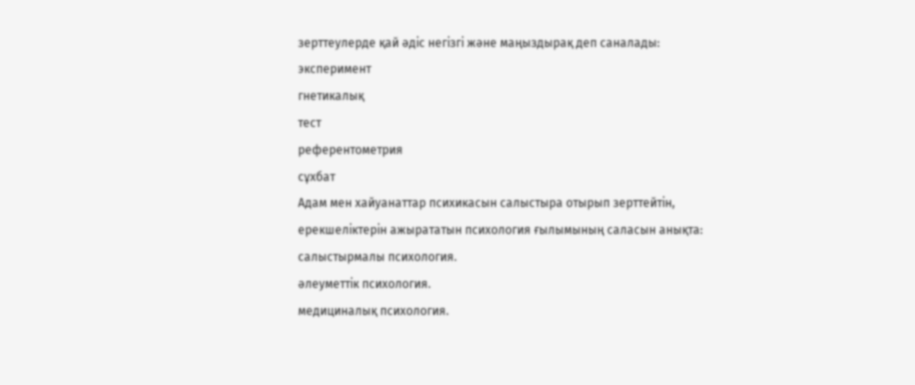зерттеулерде қай әдіс негізгі және маңыздырақ деп саналады:
эксперимент
гнетикалық
тест
референтометрия
сұхбат
Адам мен хайуанаттар психикасын салыстыра отырып зерттейтін, ерекшеліктерін ажырататын психология ғылымының саласын анықта:
салыстырмалы психология.
әлеуметтік психология.
медициналық психология.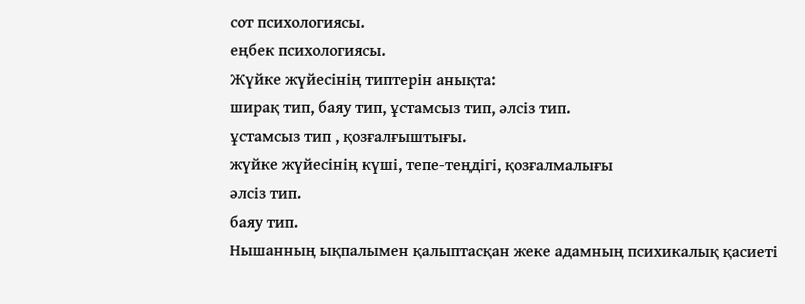сот психологиясы.
еңбек психологиясы.
Жүйке жүйесінің типтерін анықта:
ширақ тип, баяу тип, ұстамсыз тип, әлсіз тип.
ұстамсыз тип , қозғалғыштығы.
жүйке жүйесінің күші, тепе-теңдігі, қозғалмалығы
әлсіз тип.
баяу тип.
Нышанның ықпалымен қалыптасқан жеке адамның психикалық қасиеті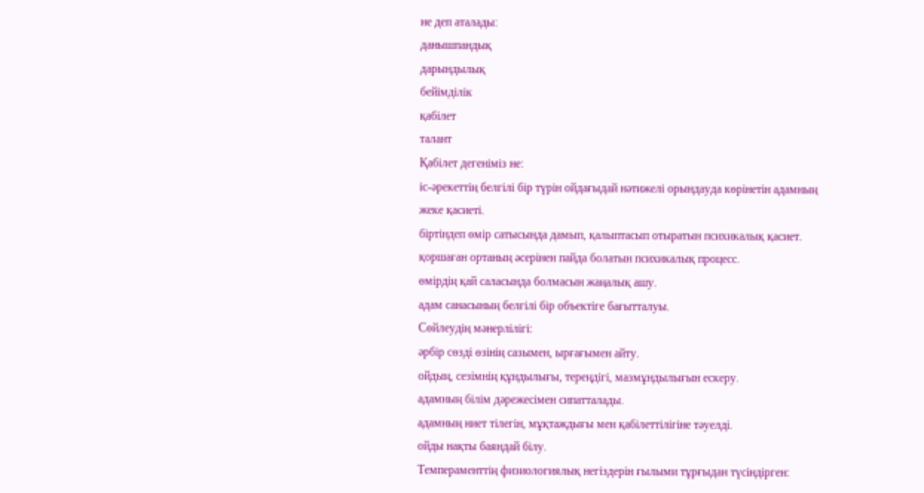не деп аталады:
данышпандық
дарындылық
бейімділік
қабілет
талант
Қабілет дегеніміз не:
іс-әрекеттің белгілі бір түрін ойдағыдай нәтижелі орындауда көрінетін адамның жеке қасиеті.
біртіндеп өмір сатысында дамып, қалыптасып отыратын психикалық қасиет.
қоршаған ортаның әсерінен пайда болатын психикалық процесс.
өмірдің қай саласында болмасын жаңалық ашу.
адам санасының белгілі бір объектіге бағытталуы.
Сөйлеудің мәнерлілігі:
әрбір сөзді өзінің сазымен, ырғағымен айту.
ойдың, сезімнің құндылығы, тереңдігі, мазмұндылығын ескеру.
адамның білім дәрежесімен сипатталады.
адамның ниет тілегін, мұқтаждығы мен қабілеттілігіне тәуелді.
ойды нақты баяндай білу.
Темпераменттің физиологиялық негіздерін ғылыми тұрғыдан түсіндірген: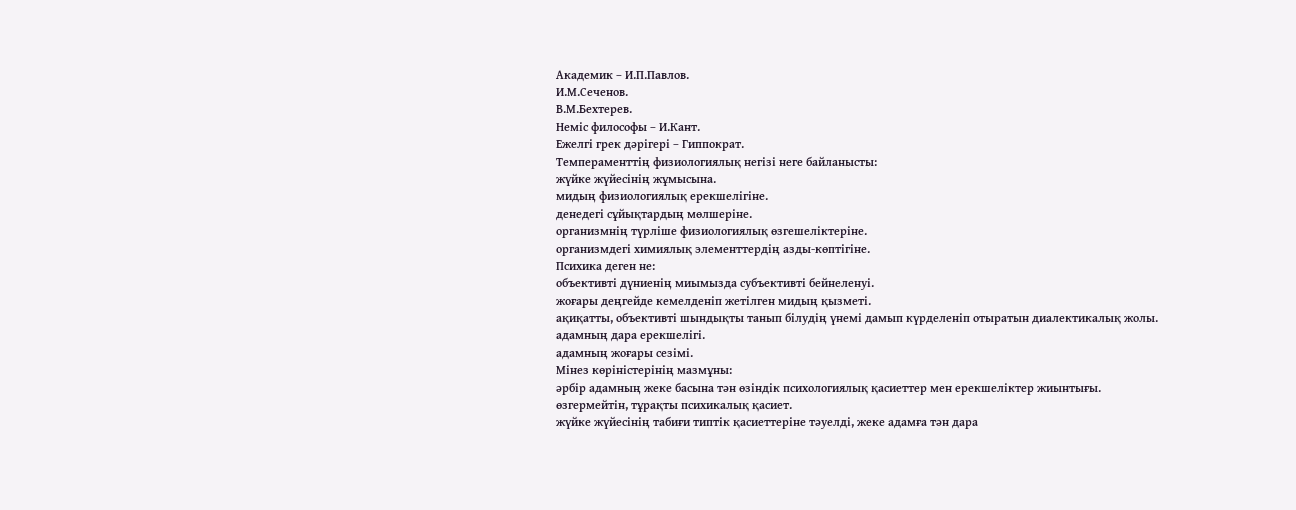Академик – И.П.Павлов.
И.М.Сеченов.
В.М.Бехтерев.
Неміс философы – И.Кант.
Ежелгі грек дәрігері – Гиппократ.
Темпераменттің физиологиялық негізі неге байланысты:
жүйке жүйесінің жұмысына.
мидың физиологиялық ерекшелігіне.
денедегі сұйықтардың мөлшеріне.
организмнің түрліше физиологиялық өзгешеліктеріне.
организмдегі химиялық элементтердің азды-көптігіне.
Психика деген не:
объективті дүниенің миымызда субъективті бейнеленуі.
жоғары деңгейде кемелденіп жетілген мидың қызметі.
ақиқатты, объективті шындықты танып білудің үнемі дамып күрделеніп отыратын диалектикалық жолы.
адамның дара ерекшелігі.
адамның жоғары сезімі.
Мінез көріністерінің мазмұны:
әрбір адамның жеке басына тән өзіндік психологиялық қасиеттер мен ерекшеліктер жиынтығы.
өзгермейтін, тұрақты психикалық қасиет.
жүйке жүйесінің табиғи типтік қасиеттеріне тәуелді, жеке адамға тән дара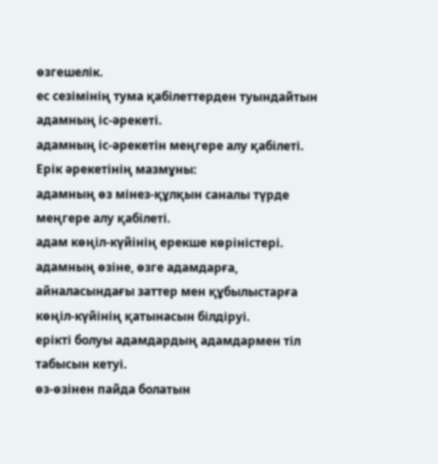өзгешелік.
ес сезімінің тума қабілеттерден туындайтын адамның іс-әрекеті.
адамның іс-әрекетін меңгере алу қабілеті.
Ерік әрекетінің мазмұны:
адамның өз мінез-құлқын саналы түрде меңгере алу қабілеті.
адам көңіл-күйінің ерекше көріністері.
адамның өзіне, өзге адамдарға, айналасындағы заттер мен құбылыстарға көңіл-күйінің қатынасын білдіруі.
ерікті болуы адамдардың адамдармен тіл табысын кетуі.
өз-өзінен пайда болатын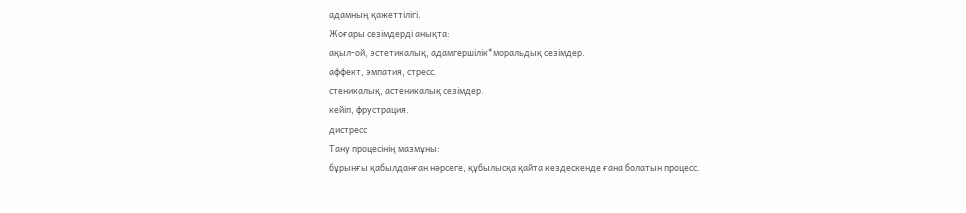адамның қажеттілігі.
Жоғары сезімдерді анықта:
ақыл-ой, эстетикалық, адамгершілік*моральдық сезімдер.
аффект, эмпатия, стресс.
стеникалық, астеникалық сезімдер.
кейіп, фрустрация.
дистресс
Тану процесінің мазмұны:
бұрынғы қабылданған нәрсеге, құбылысқа қайта кездескенде ғана болатын процесс.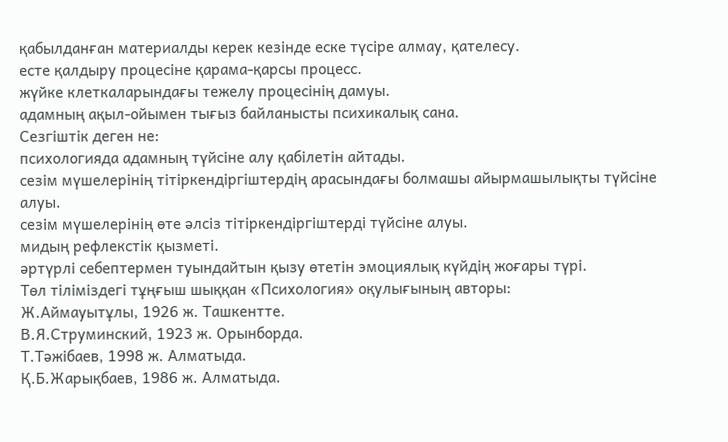қабылданған материалды керек кезінде еске түсіре алмау, қателесу.
есте қалдыру процесіне қарама-қарсы процесс.
жүйке клеткаларындағы тежелу процесінің дамуы.
адамның ақыл-ойымен тығыз байланысты психикалық сана.
Сезгіштік деген не:
психологияда адамның түйсіне алу қабілетін айтады.
сезім мүшелерінің тітіркендіргіштердің арасындағы болмашы айырмашылықты түйсіне алуы.
сезім мүшелерінің өте әлсіз тітіркендіргіштерді түйсіне алуы.
мидың рефлекстік қызметі.
әртүрлі себептермен туындайтын қызу өтетін эмоциялық күйдің жоғары түрі.
Төл тіліміздегі тұңғыш шыққан «Психология» оқулығының авторы:
Ж.Аймауытұлы, 1926 ж. Ташкентте.
В.Я.Струминский, 1923 ж. Орынборда.
Т.Тәжібаев, 1998 ж. Алматыда.
Қ.Б.Жарықбаев, 1986 ж. Алматыда.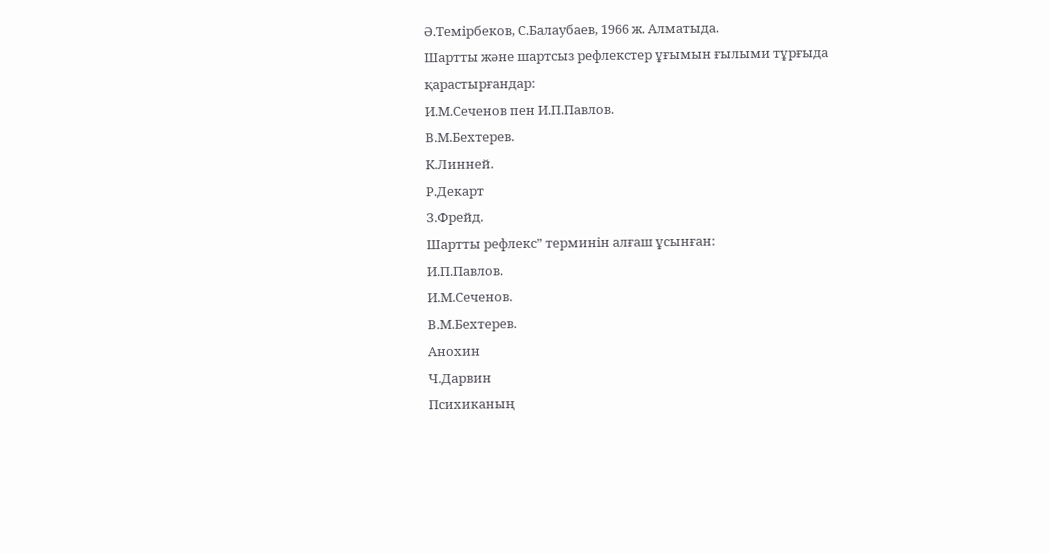Ә.Темірбеков, С.Балаубаев, 1966 ж. Алматыда.
Шартты және шартсыз рефлекстер ұғымын ғылыми тұрғыда қарастырғандар:
И.М.Сеченов пен И.П.Павлов.
В.М.Бехтерев.
К.Линней.
Р.Декарт
З.Фрейд.
Шартты рефлекс” терминін алғаш ұсынған:
И.П.Павлов.
И.М.Сеченов.
В.М.Бехтерев.
Анохин
Ч.Дарвин
Психиканың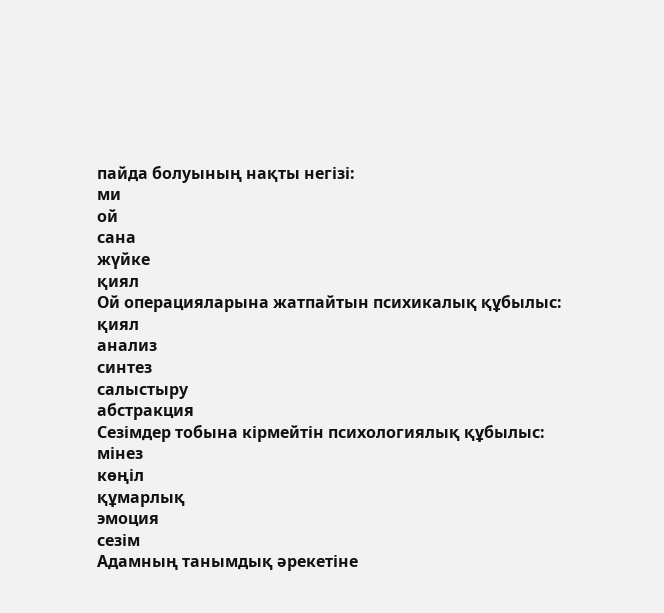пайда болуының нақты негізі:
ми
ой
сана
жүйке
қиял
Ой операцияларына жатпайтын психикалық құбылыс:
қиял
анализ
синтез
салыстыру
абстракция
Сезімдер тобына кірмейтін психологиялық құбылыс:
мінез
көңіл
құмарлық
эмоция
сезім
Адамның танымдық әрекетіне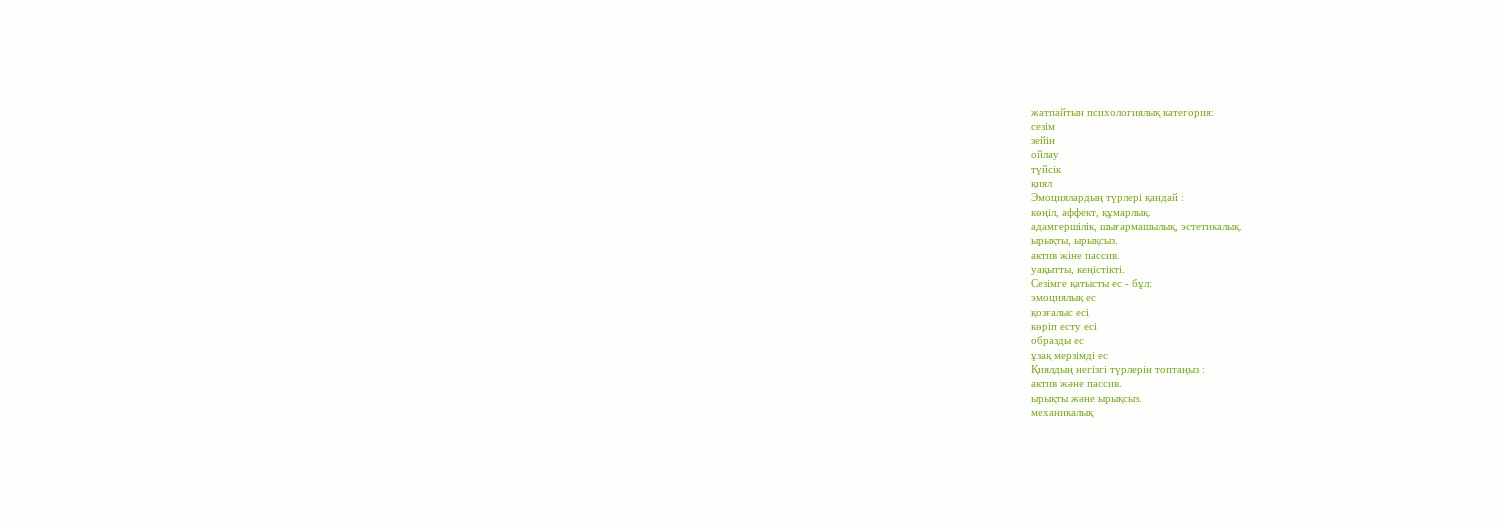жатпайтын психологиялық категория:
сезім
зейін
ойлау
түйсік
қиял
Эмоциялардың түрлері қандай :
көңіл, аффект, құмарлық.
адамгершілік, шығармашылық, эстетикалық.
ырықты, ырықсыз.
актив жіне пассив.
уақытты, кеңістікті.
Сезімге қатысты ес - бұл:
эмоциялық ес
қозғалыс есі
көріп есту есі
образды ес
ұзақ мерзімді ес
Қиялдың негізгі түрлерін топтаңыз :
актив және пассив.
ырықты және ырықсыз.
механикалық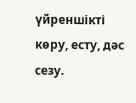үйреншікті
көру, есту, дәс сезу.